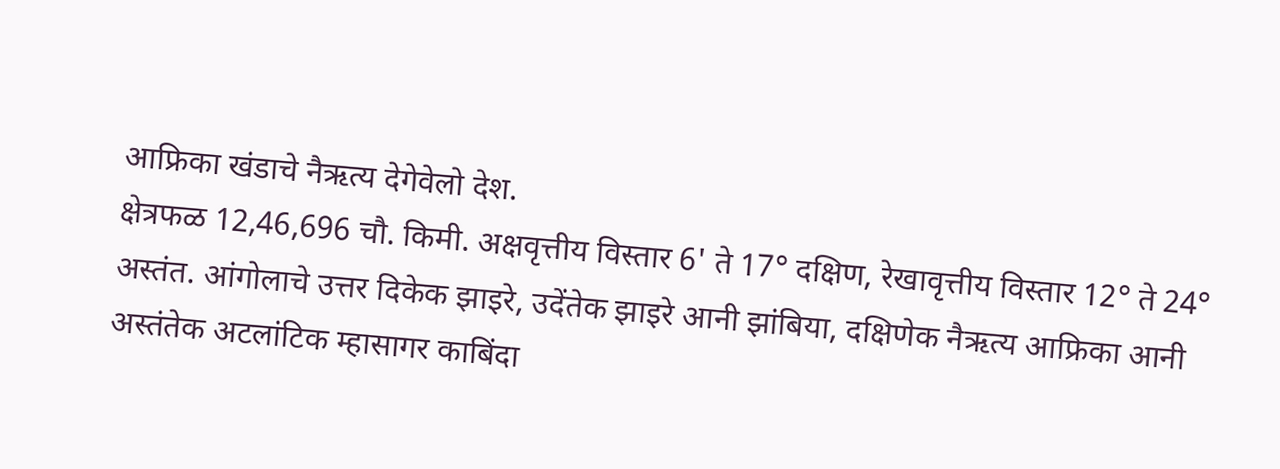आफ्रिका खंडाचे नैऋत्य देगेवेलो देश.
क्षेत्रफळ 12,46,696 चौ. किमी. अक्षवृत्तीय विस्तार 6' ते 17° दक्षिण, रेखावृत्तीय विस्तार 12° ते 24° अस्तंत. आंगोलाचे उत्तर दिकेक झाइरे, उदेंतेक झाइरे आनी झांबिया, दक्षिणेक नैऋत्य आफ्रिका आनी अस्तंतेक अटलांटिक म्हासागर काबिंदा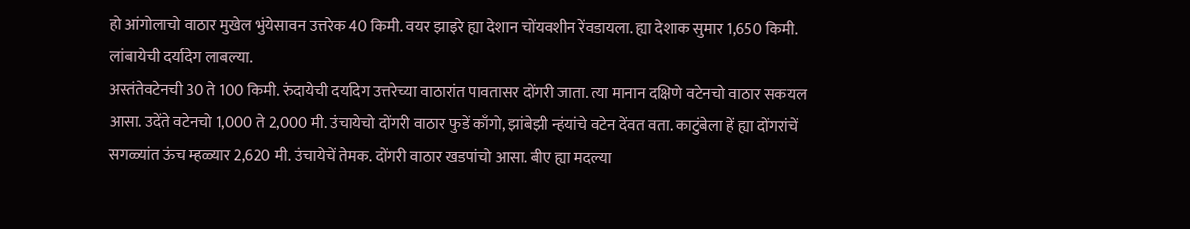हो आंगोलाचो वाठार मुखेल भुंयेसावन उत्तरेक 40 किमी. वयर झाइरे ह्या देशान चोंयवशीन रेंवडायला. ह्या देशाक सुमार 1,650 किमी. लांबायेची दर्यादेग लाबल्या.
अस्तंतेवटेनची 30 ते 100 किमी. रुंदायेची दर्यादेग उत्तरेच्या वाठारांत पावतासर दोंगरी जाता. त्या मानान दक्षिणे वटेनचो वाठार सकयल आसा. उदेंते वटेनचो 1,000 ते 2,000 मी. उंचायेचो दोंगरी वाठार फुडें काँगो, झांबेझी न्हंयांचे वटेन देंवत वता. काटुंबेला हें ह्या दोंगरांचें सगळ्यांत ऊंच म्हळ्यार 2,620 मी. उंचायेचें तेमक. दोंगरी वाठार खडपांचो आसा. बीए ह्या मदल्या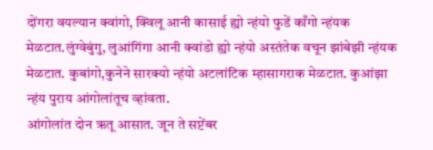दोंगरा वयल्यान क्वांगो, क्विलू आनी कासाई ह्यो न्हंयो फुडें काँगो न्हंयक मेळटात.लुंग्वेबुंगु, लुआंगिंगा आनी क्वांडो ह्यो न्हंयो अस्तंतेक वचून झांबेझी न्हंयक मेळटात. कुबांगो,कुनेने सारक्यो न्हंयो अटलांटिक म्हासागराक मेळटात. कुआंझा न्हंय पुराय आंगोलांतूच व्हांवता.
आंगोलांत दोन ऋतू आसात. जून ते सप्टेंबर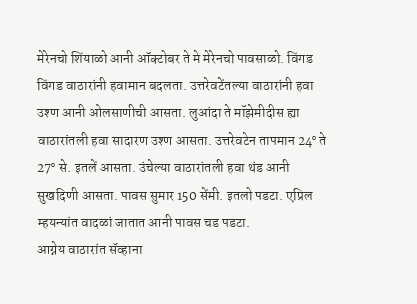मेरेनचो शिंयाळो आनी ऑक्टोबर ते मे मेरेनचो पावसाळो. विंगड विंगड वाठारांनी हवामान बदलता. उत्तरेवटेंतल्या वाठारांनी हवा उश्ण आनी ओलसाणीची आसता. लुआंदा ते मॉझेमीदीस ह्या वाठारांतली हवा सादारण उश्ण आसता. उत्तरेवटेन तापमान 24° ते 27° से. इतलें आसता. उंचेल्या वाठारांतली हवा थंड आनी सुखदिणी आसता. पावस सुमार 150 सेंमी. इतलो पडटा. एप्रिल म्हयन्यांत वादळां जातात आनी पावस चड पडटा.
आग्नेय वाठारांत सॅव्हाना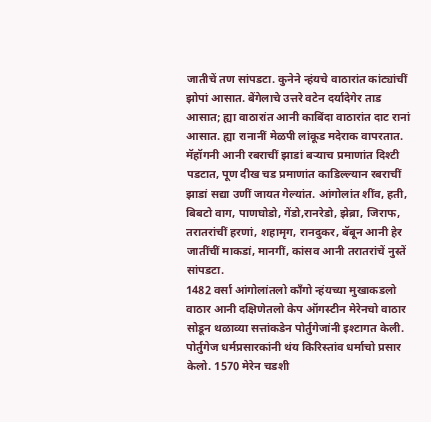जातीचें तण सांपडटा. कुनेने न्हंयचे वाठारांत कांट्यांचीं झोपां आसात. बेंगेलाचे उत्तरे वटेन दर्यादेगेर ताड आसात; ह्या वाठारांत आनी काबिंदा वाठारांत दाट रानां आसात. ह्या रानानीं मेळपी लांकूड मदेराक वापरतात. मॅहॉगनी आनी रबराचीं झाडां बऱ्याच प्रमाणांत दिश्टी पडटात, पूण दीख चड प्रमाणांत काडिल्ल्यान रबराचीं झाडां सद्या उणीं जायत गेल्यांत. आंगोलांत शींव, हती, बिबटो वाग, पाणघोडो, गेंडो,रानरेडो, झेब्रा, जिराफ, तरातरांचीं हरणां, शहामृग, रानदुकर, बॅबून आनी हेर जातींचीं माकडां, मानगीं, कांसव आनी तरातरांचें नुस्तें सांपडटा.
1482 वर्सा आंगोलांतलो काँगो न्हंयच्या मुखाकडलो वाठार आनी दक्षिणेतलो केप ऑगस्टीन मेरेनचो वाठार सोडून थळाव्या सत्तांकडेन पोर्तुगेजांनी इश्टागत केली. पोर्तुगेज धर्मप्रसारकांनी थंय किरिस्तांव धर्माचो प्रसार केलो. 1570 मेरेन चडशी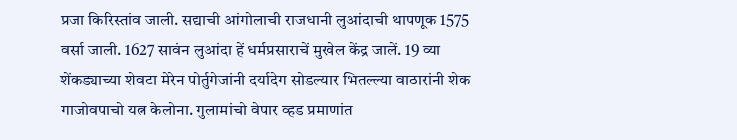प्रजा किरिस्तांव जाली. सद्याची आंगोलाची राजधानी लुआंदाची थापणूक 1575 वर्सा जाली. 1627 सावंन लुआंदा हें धर्मप्रसाराचें मुखेल केंद्र जालें. 19 व्या शेंकड्याच्या शेवटा मेरेन पोर्तुगेजांनी दर्यादेग सोडल्यार भितल्ल्या वाठारांनी शेक गाजोवपाचो यत्न केलोना. गुलामांचो वेपार व्हड प्रमाणांत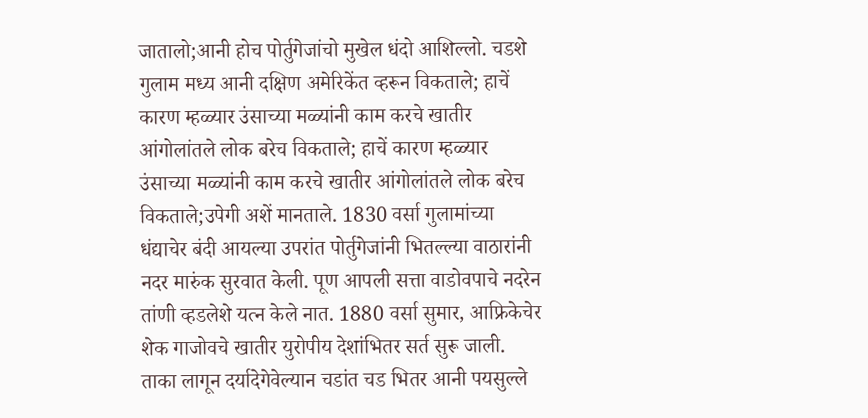जातालो;आनी होच पोर्तुगेजांचो मुखेल धंदो आशिल्लो. चडशे गुलाम मध्य आनी दक्षिण अमेरिकेंत व्हरून विकताले; हाचें कारण म्हळ्यार उंसाच्या मळ्यांनी काम करचे खातीर आंगोलांतले लोक बरेच विकताले; हाचें कारण म्हळ्यार उंसाच्या मळ्यांनी काम करचे खातीर आंगोलांतले लोक बरेच विकताले;उपेगी अशें मानताले. 1830 वर्सा गुलामांच्या धंद्याचेर बंदी आयल्या उपरांत पोर्तुगेजांनी भितल्ल्या वाठारांनी नदर मारुंक सुरवात केली. पूण आपली सत्ता वाडोवपाचे नदरेन तांणी व्हडलेशे यत्न केले नात. 1880 वर्सा सुमार, आफ्रिकेचेर शेक गाजोवचे खातीर युरोपीय देशांभितर सर्त सुरू जाली. ताका लागून दर्यादेगेवेल्यान चडांत चड भितर आनी पयसुल्ले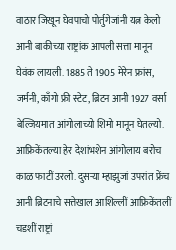वाठार जिखून घेवपाचो पोर्तुगेजांनी यत्न केलो आनी बाकीच्या राष्ट्रांक आपली सत्ता मानून घेवंक लायली. 1885 ते 1905 मेरेन फ्रांस, जर्मनी, काँगो फ्री स्टेट, ब्रिटन आनी 1927 वर्सा बेल्जियमात आंगोलाच्यो शिमो मानून घेतल्यो.
आफ्रिकेंतल्या हेर देशांभशेन आंगोलाय बरोच काळ फाटीं उरलो. दुसऱ्या म्हाझुजां उपरांत फ्रेंच आनी ब्रिटनाचे सत्तेखाल आशिल्लीं आफ्रिकेंतलीं चडशीं राष्ट्रां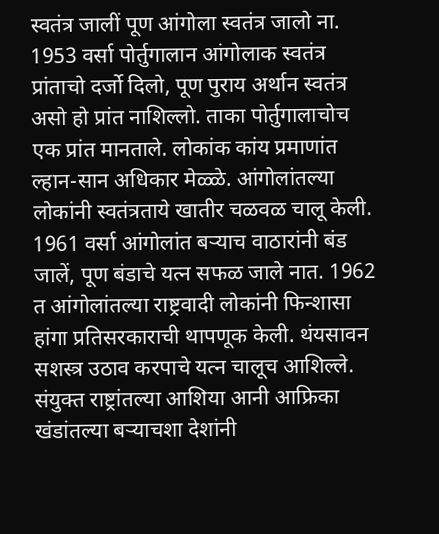स्वतंत्र जालीं पूण आंगोला स्वतंत्र जालो ना. 1953 वर्सा पोर्तुगालान आंगोलाक स्वतंत्र प्रांताचो दर्जो दिलो, पूण पुराय अर्थान स्वतंत्र असो हो प्रांत नाशिल्लो. ताका पोर्तुगालाचोच एक प्रांत मानताले. लोकांक कांय प्रमाणांत ल्हान-सान अधिकार मेळ्ळे. आंगोलांतल्या लोकांनी स्वतंत्रताये खातीर चळवळ चालू केली. 1961 वर्सा आंगोलांत बऱ्याच वाठारांनी बंड जालें, पूण बंडाचे यत्न सफळ जाले नात. 1962 त आंगोलांतल्या राष्ट्रवादी लोकांनी फिन्शासा हांगा प्रतिसरकाराची थापणूक केली. थंयसावन सशस्त्र उठाव करपाचे यत्न चालूच आशिल्ले. संयुक्त राष्ट्रांतल्या आशिया आनी आफ्रिका खंडांतल्या बऱ्याचशा देशांनी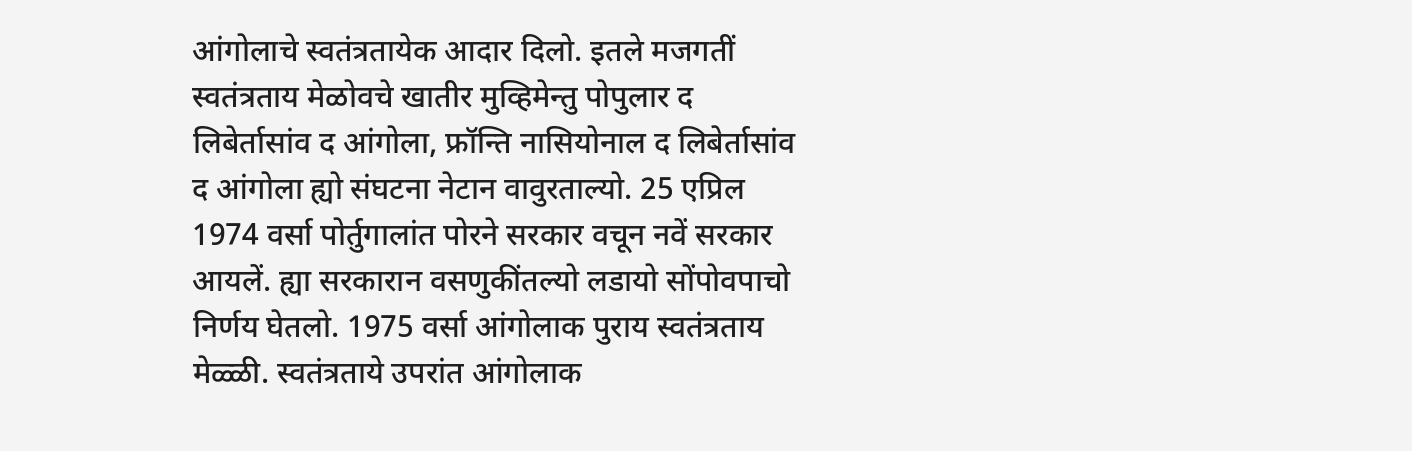आंगोलाचे स्वतंत्रतायेक आदार दिलो. इतले मजगतीं स्वतंत्रताय मेळोवचे खातीर मुव्हिमेन्तु पोपुलार द लिबेर्तासांव द आंगोला, फ्रॉन्ति नासियोनाल द लिबेर्तासांव द आंगोला ह्यो संघटना नेटान वावुरताल्यो. 25 एप्रिल 1974 वर्सा पोर्तुगालांत पोरने सरकार वचून नवें सरकार आयलें. ह्या सरकारान वसणुकींतल्यो लडायो सोंपोवपाचो निर्णय घेतलो. 1975 वर्सा आंगोलाक पुराय स्वतंत्रताय मेळ्ळी. स्वतंत्रताये उपरांत आंगोलाक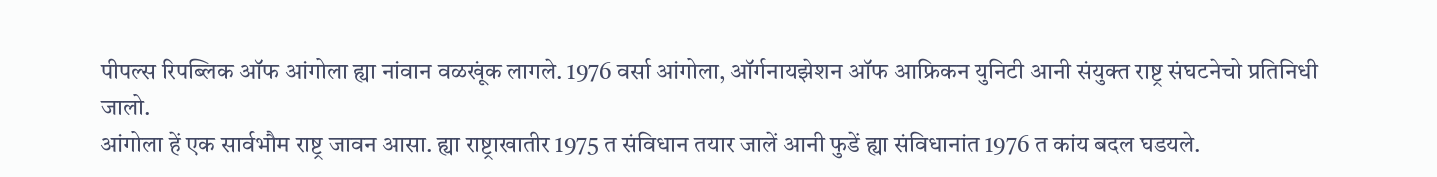पीपल्स रिपब्लिक ऑफ आंगोला ह्या नांवान वळखूंक लागले. 1976 वर्सा आंगोला, ऑर्गनायझेशन ऑफ आफ्रिकन युनिटी आनी संयुक्त राष्ट्र संघटनेचो प्रतिनिधी जालो.
आंगोला हें एक सार्वभौम राष्ट्र जावन आसा. ह्या राष्ट्राखातीर 1975 त संविधान तयार जालें आनी फुडें ह्या संविधानांत 1976 त कांय बदल घडयले.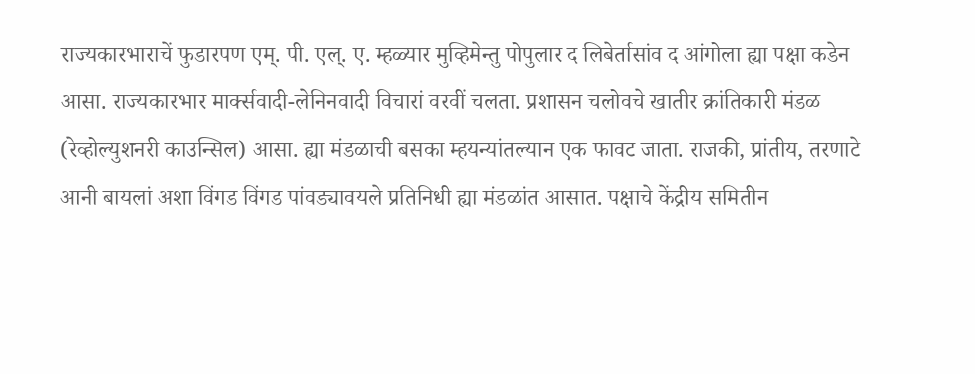राज्यकारभाराचें फुडारपण एम्. पी. एल्. ए. म्हळ्यार मुव्हिमेन्तु पोपुलार द लिबेर्तासांव द आंगोला ह्या पक्षा कडेन आसा. राज्यकारभार मार्क्सवादी-लेनिनवादी विचारां वरवीं चलता. प्रशासन चलोवचे खातीर क्रांतिकारी मंडळ (रेव्होल्युशनरी काउन्सिल) आसा. ह्या मंडळाची बसका म्हयन्यांतल्यान एक फावट जाता. राजकी, प्रांतीय, तरणाटे आनी बायलां अशा विंगड विंगड पांवड्यावयले प्रतिनिधी ह्या मंडळांत आसात. पक्षाचे केंद्रीय समितीन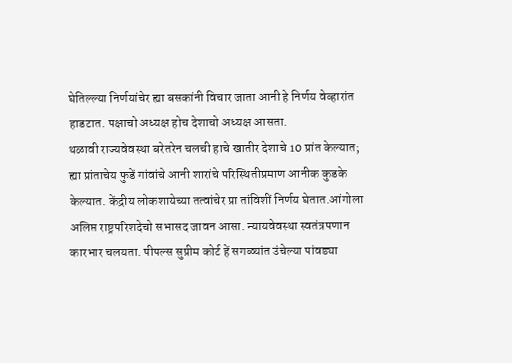घेतिल्ल्या निर्णयांचेर ह्या बसकांनी विचार जाता आनी हे निर्णय वेव्हारांत हाडटात. पक्षाचो अध्यक्ष होच देशाचो अध्यक्ष आसता.
थळावी राज्यवेवस्था बरेतरेन चलची हाचे खातीर देशाचे 10 प्रांत केल्यात; ह्या प्रांताचेय फुडें गांवांचे आनी शारांचे परिस्थितीप्रमाण आनीक कुडके केल्यात. केंद्रीय लोकशायेच्या तत्वांचेर प्रा तांविशीं निर्णय घेतात.आंगोला अलिप्त राष्ट्रपरिशदेचो सभासद जावन आसा. न्यायवेवस्था स्वतंत्रपणान कारभार चलयता. पीपल्स सुप्रीम कोर्ट हें सगळ्यांत उंचेल्या पांवड्या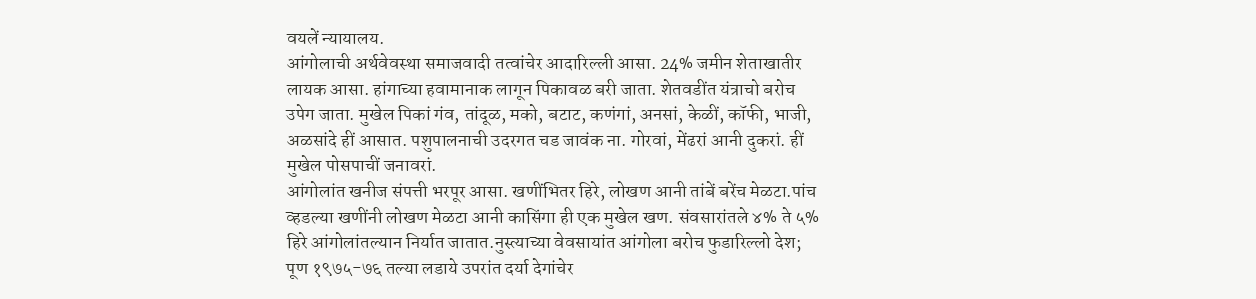वयलें न्यायालय.
आंगोलाची अर्थवेवस्था समाजवादी तत्वांचेर आदारिल्ली आसा. 24% जमीन शेताखातीर लायक आसा. हांगाच्या हवामानाक लागून पिकावळ बरी जाता. शेतवडींत यंत्राचो बरोच उपेग जाता. मुखेल पिकां गंव, तांदूळ, मको, बटाट, कणंगां, अनसां, केळीं, कॉफी, भाजी, अळसांदे हीं आसात. पशुपालनाची उदरगत चड जावंक ना. गोरवां, मेंढरां आनी दुकरां. हीं मुखेल पोसपाचीं जनावरां.
आंगोलांत खनीज संपत्ती भरपूर आसा. खणींभितर हिरे, लोखण आनी तांबें बरेंच मेळटा.पांच व्हडल्या खणींनी लोखण मेळटा आनी कासिंगा ही एक मुखेल खण. संवसारांतले ४% ते ५% हिरे आंगोलांतल्यान निर्यात जातात.नुस्त्याच्या वेवसायांत आंगोला बरोच फुडारिल्लो देश; पूण १९७५-७६ तल्या लडाये उपरांत दर्या देगांचेर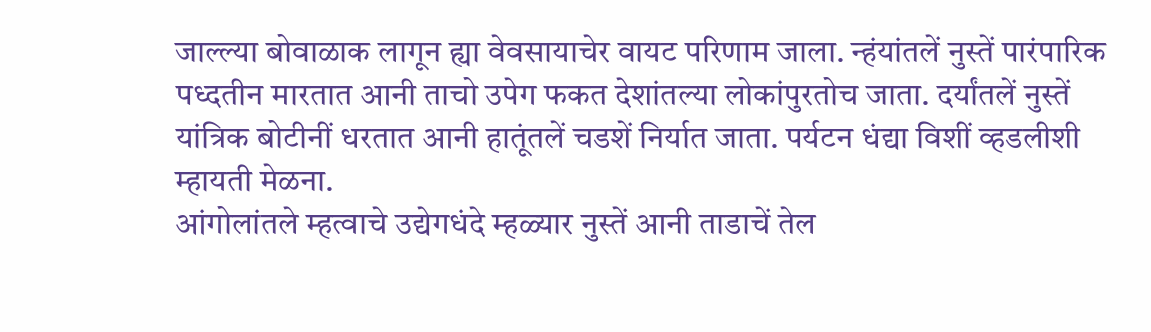जाल्ल्या बोवाळाक लागून ह्या वेवसायाचेर वायट परिणाम जाला. न्हंयांतलें नुस्तें पारंपारिक पध्दतीन मारतात आनी ताचो उपेग फकत देशांतल्या लोकांपुरतोच जाता. दर्यांतलें नुस्तें यांत्रिक बोटीनीं धरतात आनी हातूंतलें चडशें निर्यात जाता. पर्यटन धंद्या विशीं व्हडलीशी म्हायती मेळना.
आंगोलांतले म्हत्वाचे उद्येगधंदे म्हळ्यार नुस्तें आनी ताडाचें तेल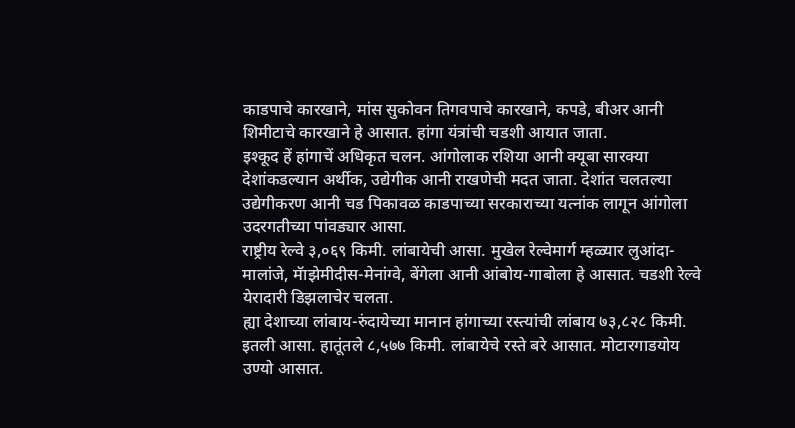काडपाचे कारखाने, मांस सुकोवन तिगवपाचे कारखाने, कपडे, बीअर आनी शिमीटाचे कारखाने हे आसात. हांगा यंत्रांची चडशी आयात जाता.
इश्कूद हें हांगाचें अधिकृत चलन. आंगोलाक रशिया आनी क्यूबा सारक्या देशांकडल्यान अर्थीक, उद्येगीक आनी राखणेची मदत जाता. देशांत चलतल्या उद्येगीकरण आनी चड पिकावळ काडपाच्या सरकाराच्या यत्नांक लागून आंगोला उदरगतीच्या पांवड्यार आसा.
राष्ट्रीय रेल्वे ३,०६९ किमी. लांबायेची आसा. मुखेल रेल्वेमार्ग म्हळ्यार लुआंदा-मालांजे, मॅाझेमीदीस-मेनांग्वे, बेंगेला आनी आंबोय-गाबोला हे आसात. चडशी रेल्वे येरादारी डिझलाचेर चलता.
ह्या देशाच्या लांबाय-रुंदायेच्या मानान हांगाच्या रस्त्यांची लांबाय ७३,८२८ किमी. इतली आसा. हातूंतले ८,५७७ किमी. लांबायेचे रस्ते बरे आसात. मोटारगाडयोय उण्यो आसात.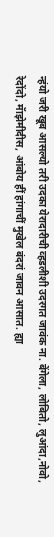न्हंयो जरी खूब आसल्यो तरी उदका येरादारीची व्हडलीशी उदरगत जावंक ना. बेंगेला, लोबितो, लुआंदा,नोवो, रेदोंदो, मॅाझेमीदीस, आंबोय हीं हांगाचीं मुखेल बंदरां जावन आसात. ह्या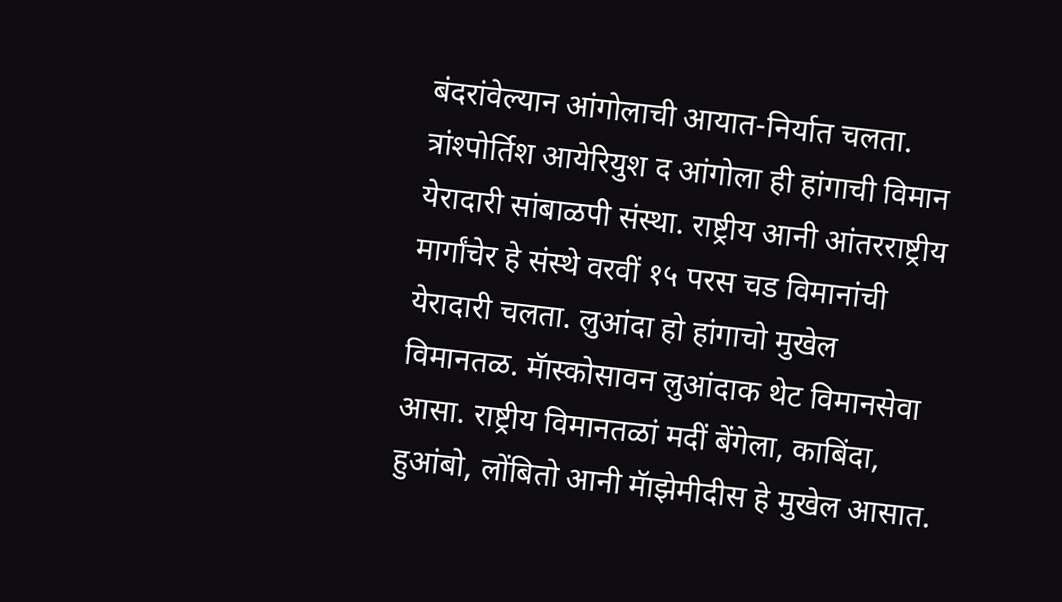बंदरांवेल्यान आंगोलाची आयात-निर्यात चलता. त्रांश्पोर्तिश आयेरियुश द आंगोला ही हांगाची विमान येरादारी सांबाळपी संस्था. राष्ट्रीय आनी आंतरराष्ट्रीय मार्गांचेर हे संस्थे वरवीं १५ परस चड विमानांची येरादारी चलता. लुआंदा हो हांगाचो मुखेल विमानतळ. मॅास्कोसावन लुआंदाक थेट विमानसेवा आसा. राष्ट्रीय विमानतळां मदीं बेंगेला, काबिंदा, हुआंबो, लोंबितो आनी मॅाझेमीदीस हे मुखेल आसात.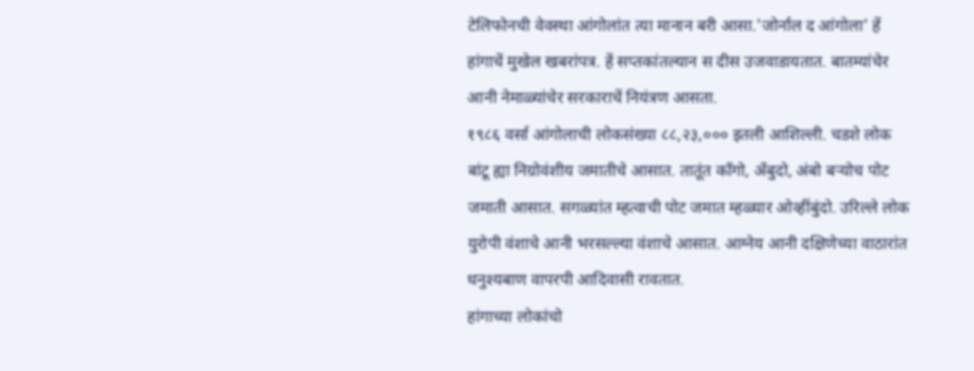टेलिफोनची वेवस्था आंगोलांत त्या मानान बरी आसा.'जोर्नाल द आंगोला' हें हांगाचें मुखेल खबरांपत्र. हें सप्तकांतल्यान स दीस उजवाडायतात. बातम्यांचेर आनी नेमाळ्यांचेर सरकाराचें नियंत्रण आसता.
१९८६ वर्सा आंगोलाची लोकसंख्या ८८,२३,००० इतली आशिल्ली. चडशे लोक बांटू ह्या निग्रोवंशीय जमातीचे आसात. तातूंत काँगो, अँबुदो, अंबो बऱ्योच पोट जमाती आसात. सगळ्यांत म्हत्वाची पोट जमात म्हळ्यार ओव्हींबुंदो. उरिल्ले लोक युरोपी वंशाचे आनी भरसल्ल्या वंशाचे आसात. आग्नेय आनी दक्षिणेच्या वाठारांत धनुश्यबाण वापरपी आदिवासी रावतात.
हांगाच्या लोकांचो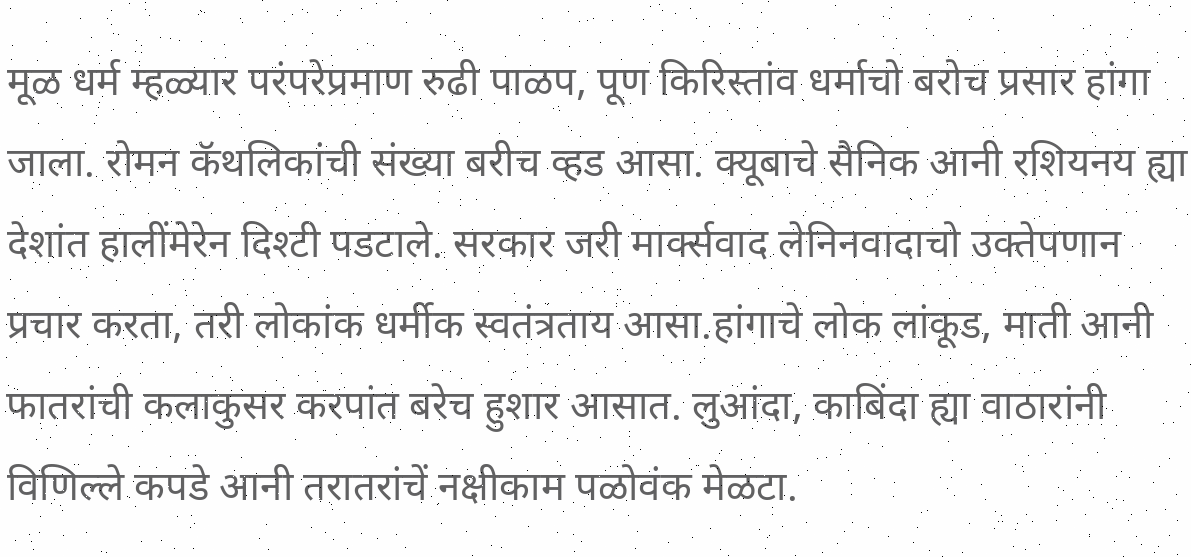मूळ धर्म म्हळ्यार परंपरेप्रमाण रुढी पाळप, पूण किरिस्तांव धर्माचो बरोच प्रसार हांगा जाला. रोमन कॅथलिकांची संख्या बरीच व्हड आसा. क्यूबाचे सैनिक आनी रशियनय ह्या देशांत हालींमेरेन दिश्टी पडटाले. सरकार जरी मार्क्सवाद लेनिनवादाचो उक्तेपणान प्रचार करता, तरी लोकांक धर्मीक स्वतंत्रताय आसा.हांगाचे लोक लांकूड, माती आनी फातरांची कलाकुसर करपांत बरेच हुशार आसात. लुआंदा, काबिंदा ह्या वाठारांनी विणिल्ले कपडे आनी तरातरांचें नक्षीकाम पळोवंक मेळटा.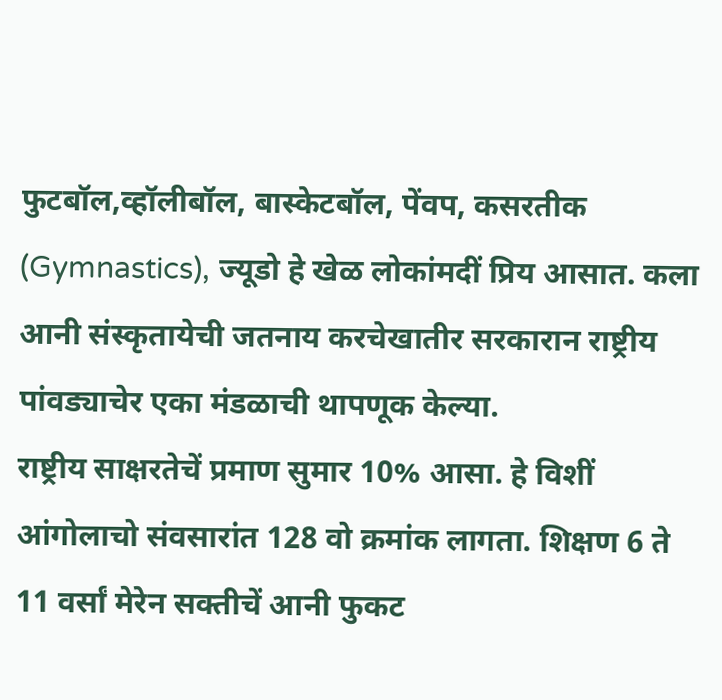फुटबॉल,व्हॉलीबॉल, बास्केटबॉल, पेंवप, कसरतीक (Gymnastics), ज्यूडो हे खेळ लोकांमदीं प्रिय आसात. कला आनी संस्कृतायेची जतनाय करचेखातीर सरकारान राष्ट्रीय पांवड्याचेर एका मंडळाची थापणूक केल्या.
राष्ट्रीय साक्षरतेचें प्रमाण सुमार 10% आसा. हे विशीं आंगोलाचो संवसारांत 128 वो क्रमांक लागता. शिक्षण 6 ते 11 वर्सां मेरेन सक्तीचें आनी फुकट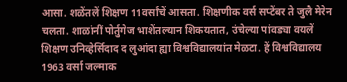आसा. शळेंतलें शिक्षण 11वर्सांचें आसता. शिक्षणीक वर्स सप्टेंबर ते जुलै मेरेन चलता. शाळांनीं पोर्तुगेज भाशेंतल्यान शिकयतात, उंचेल्या पांवड्या वयलें शिक्षण उनिव्हेर्सिदाद द लुआंदा ह्या विश्वविद्यालयांत मेळटा. हें विश्वविद्यालय 1963 वर्सा जल्माक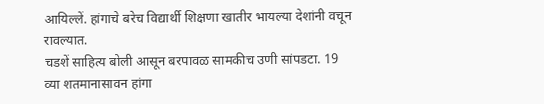आयिल्लें. हांगाचे बरेच विद्यार्थी शिक्षणा खातीर भायल्या देशांनी वचून रावल्यात.
चडशें साहित्य बोली आसून बरपावळ सामकीच उणी सांपडटा. 19 व्या शतमानासावन हांगा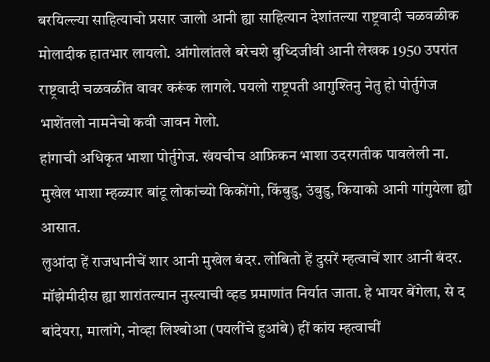बरयिल्ल्या साहित्याचो प्रसार जालो आनी ह्या साहित्यान देशांतल्या राष्ट्रवादी चळवळीक मोलादीक हातभार लायलो. आंगोलांतले बरेचशे बुध्दिजीवी आनी लेखक 1950 उपरांत राष्ट्रवादी चळवळींत वावर करूंक लागले. पयलो राष्ट्रपती आगुश्तिनु नेतु हो पोर्तुगेज भाशेंतलो नामनेचो कवी जावन गेलो.
हांगाची अधिकृत भाशा पोर्तुगेज. खंयचीच आफ्रिकन भाशा उदरगतीक पावलेली ना. मुखेल भाशा म्हळ्यार बांटू लोकांच्यो किकोंगो, किंबुडु, उंबुडु, कियाको आनी गांगुयेला ह्यो आसात.
लुआंदा हें राजधानीचें शार आनी मुखेल बंदर. लोबितो हें दुसरें म्हत्वाचें शार आनी बंदर. मॉझेमीदीस ह्या शारांतल्यान नुस्त्याची व्हड प्रमाणांत निर्यात जाता. हे भायर बेंगेला, से द बांदेयरा, मालांगे, नोव्हा लिश्बोआ (पयलींचे हुआंबे) हीं कांय म्हत्वाचीं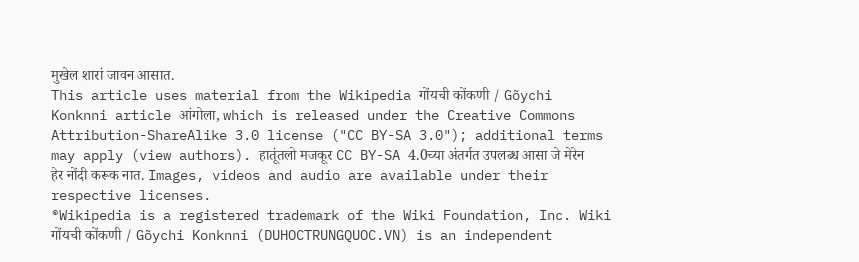मुखेल शारां जावन आसात.
This article uses material from the Wikipedia गोंयची कोंकणी / Gõychi Konknni article आंगोला, which is released under the Creative Commons Attribution-ShareAlike 3.0 license ("CC BY-SA 3.0"); additional terms may apply (view authors). हातूंतलो मजकूर CC BY-SA 4.0च्या अंतर्गत उपलब्ध आसा जे मेरेन हेर नोंदी करूक नात. Images, videos and audio are available under their respective licenses.
®Wikipedia is a registered trademark of the Wiki Foundation, Inc. Wiki गोंयची कोंकणी / Gõychi Konknni (DUHOCTRUNGQUOC.VN) is an independent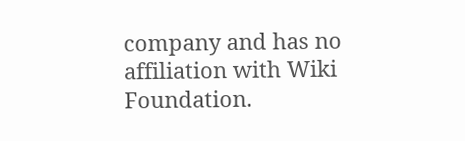company and has no affiliation with Wiki Foundation.